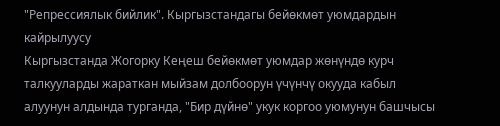"Репрессиялык бийлик". Кыргызстандагы бейөкмөт уюмдардын кайрылуусу
Кыргызстанда Жогорку Кеңеш бейөкмөт уюмдар жөнүндө курч талкууларды жараткан мыйзам долбоорун үчүнчү окууда кабыл алуунун алдында турганда, "Бир дүйнө" укук коргоо уюмунун башчысы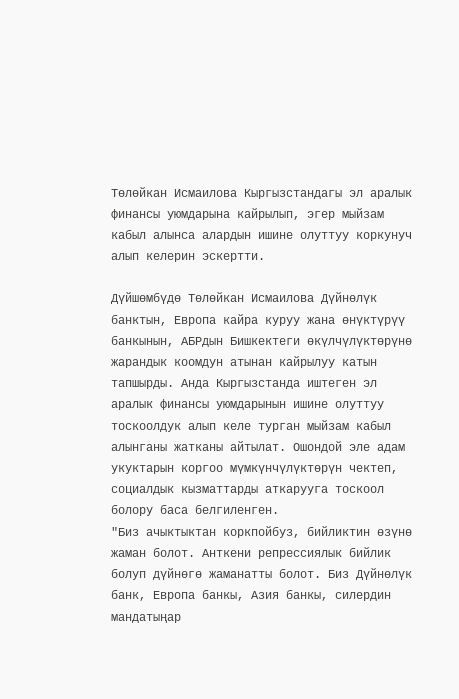Төлөйкан Исмаилова Кыргызстандагы эл аралык финансы уюмдарына кайрылып, эгер мыйзам кабыл алынса алардын ишине олуттуу коркунуч алып келерин эскертти.

Дүйшөмбүдө Төлөйкан Исмаилова Дүйнөлүк банктын, Европа кайра куруу жана өнүктүрүү банкынын, АБРдын Бишкектеги өкүлчүлүктөрүнө жарандык коомдун атынан кайрылуу катын тапшырды. Анда Кыргызстанда иштеген эл аралык финансы уюмдарынын ишине олуттуу тоскоолдук алып келе турган мыйзам кабыл алынганы жатканы айтылат. Ошондой эле адам укуктарын коргоо мүмкүнчүлүктөрүн чектеп, социалдык кызматтарды аткарууга тоскоол болору баса белгиленген.
"Биз ачыктыктан коркпойбуз, бийликтин өзүнө жаман болот. Анткени репрессиялык бийлик болуп дүйнөгө жаманатты болот. Биз Дүйнөлүк банк, Европа банкы, Азия банкы, силердин мандатыңар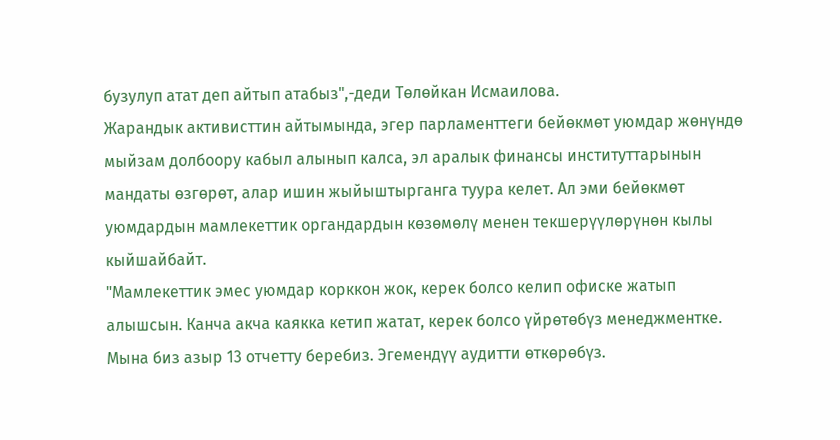бузулуп атат деп айтып атабыз",-деди Төлөйкан Исмаилова.
Жарандык активисттин айтымында, эгер парламенттеги бейөкмөт уюмдар жөнүндө мыйзам долбоору кабыл алынып калса, эл аралык финансы институттарынын мандаты өзгөрөт, алар ишин жыйыштырганга туура келет. Ал эми бейөкмөт уюмдардын мамлекеттик органдардын көзөмөлү менен текшерүүлөрүнөн кылы кыйшайбайт.
"Мамлекеттик эмес уюмдар корккон жок, керек болсо келип офиске жатып алышсын. Канча акча каякка кетип жатат, керек болсо үйрөтөбүз менеджментке. Мына биз азыр 13 отчетту беребиз. Эгемендүү аудитти өткөрөбүз.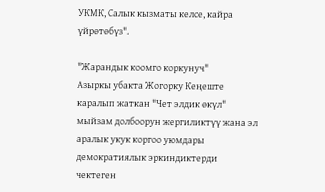УКМК, Салык кызматы келсе, кайра үйрөтөбүз".

"Жарандык коомго коркунуч"
Азыркы убакта Жогорку Кеңеште каралып жаткан "Чет элдик өкүл" мыйзам долбоорун жергиликтүү жана эл аралык укук коргоо уюмдары демократиялык эркиндиктерди чектеген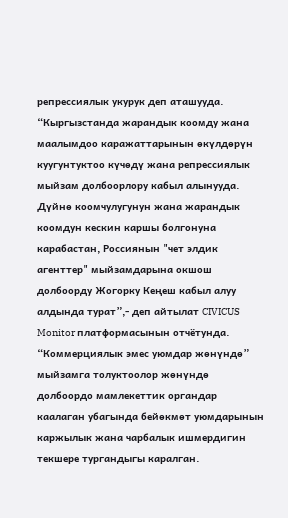репрессиялык укурук деп аташууда.
“Кыргызстанда жарандык коомду жана маалымдоо каражаттарынын өкүлдөрүн куугунтуктоо күчөдү жана репрессиялык мыйзам долбоорлору кабыл алынууда. Дүйнө коомчулугунун жана жарандык коомдун кескин каршы болгонуна карабастан, Россиянын "чет элдик агенттер" мыйзамдарына окшош долбоорду Жогорку Кеңеш кабыл алуу алдында турат”,- деп айтылат CIVICUS Monitor платформасынын отчётунда.
“Коммерциялык эмес уюмдар жөнүндө” мыйзамга толуктоолор жөнүндө долбоордо мамлекеттик органдар каалаган убагында бейөкмөт уюмдарынын каржылык жана чарбалык ишмердигин текшере тургандыгы каралган.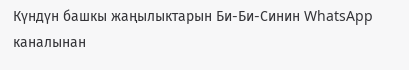Күндүн башкы жаңылыктарын Би-Би-Синин WhatsApp каналынан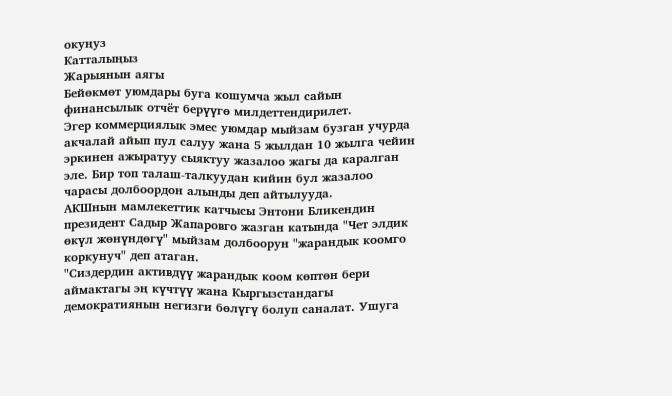окуңуз
Катталыңыз
Жарыянын аягы
Бейөкмөт уюмдары буга кошумча жыл сайын финансылык отчёт берүүгө милдеттендирилет.
Эгер коммерциялык эмес уюмдар мыйзам бузган учурда акчалай айып пул салуу жана 5 жылдан 10 жылга чейин эркинен ажыратуу сыяктуу жазалоо жагы да каралган эле. Бир топ талаш-талкуудан кийин бул жазалоо чарасы долбоордон алынды деп айтылууда.
АКШнын мамлекеттик катчысы Энтони Бликендин президент Садыр Жапаровго жазган катында "Чет элдик өкүл жөнүндөгү" мыйзам долбоорун "жарандык коомго коркунуч" деп атаган.
"Сиздердин активдүү жарандык коом көптөн бери аймактагы эң күчтүү жана Кыргызстандагы демократиянын негизги бөлүгү болуп саналат. Ушуга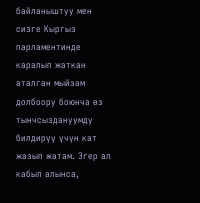байланыштуу мен сизге Кыргыз парламентинде каралып жаткан аталган мыйзам долбоору боюнча өз тынчсыздануумду билдирүү үчүн кат жазып жатам. Эгер ал кабыл алынса,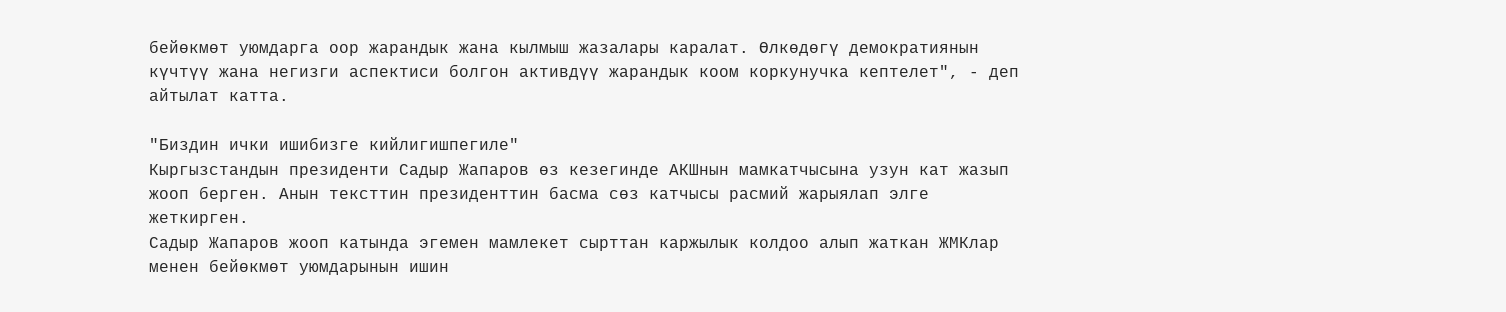бейөкмөт уюмдарга оор жарандык жана кылмыш жазалары каралат. Өлкөдөгү демократиянын күчтүү жана негизги аспектиси болгон активдүү жарандык коом коркунучка кептелет", - деп айтылат катта.

"Биздин ички ишибизге кийлигишпегиле"
Кыргызстандын президенти Садыр Жапаров өз кезегинде АКШнын мамкатчысына узун кат жазып жооп берген. Анын тексттин президенттин басма сөз катчысы расмий жарыялап элге жеткирген.
Садыр Жапаров жооп катында эгемен мамлекет сырттан каржылык колдоо алып жаткан ЖМКлар менен бейөкмөт уюмдарынын ишин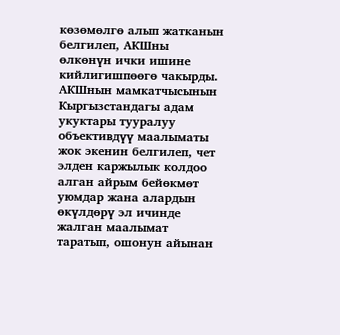көзөмөлгө алып жатканын белгилеп, АКШны өлкөнүн ички ишине кийлигишпөөгө чакырды.
АКШнын мамкатчысынын Кыргызстандагы адам укуктары тууралуу объективдүү маалыматы жок экенин белгилеп, чет элден каржылык колдоо алган айрым бейөкмөт уюмдар жана алардын өкүлдөрү эл ичинде жалган маалымат таратып, ошонун айынан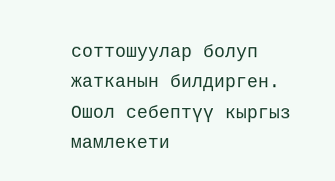соттошуулар болуп жатканын билдирген.
Ошол себептүү кыргыз мамлекети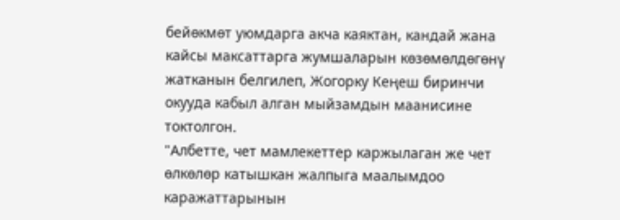бейөкмөт уюмдарга акча каяктан, кандай жана кайсы максаттарга жумшаларын көзөмөлдөгөнү жатканын белгилеп, Жогорку Кеңеш биринчи окууда кабыл алган мыйзамдын маанисине токтолгон.
"Албетте, чет мамлекеттер каржылаган же чет өлкөлөр катышкан жалпыга маалымдоо каражаттарынын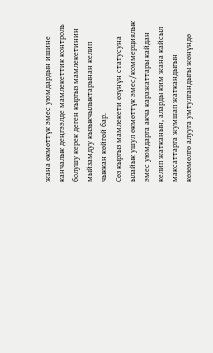жана өкмөттүк эмес уюмдардын ишине канчалык деңгээлде мамлекеттик контроль болушу керек деген кыргыз мамлекетинин мыйзамдуу кызыкчылыктарынан келип чыккан көйгөй бар.
Сөз кыргыз мамлекети өзүнүн статусуна ылайык ушул өкмөттүк эмес/коммерциялык эмес уюмдарга акча каражаттары кайдан келип жатканын, аларды ким жана кайсыл максаттарга жумшап жаткандыгын көзөмөлгө алууга умтулгандыгы жөнүндө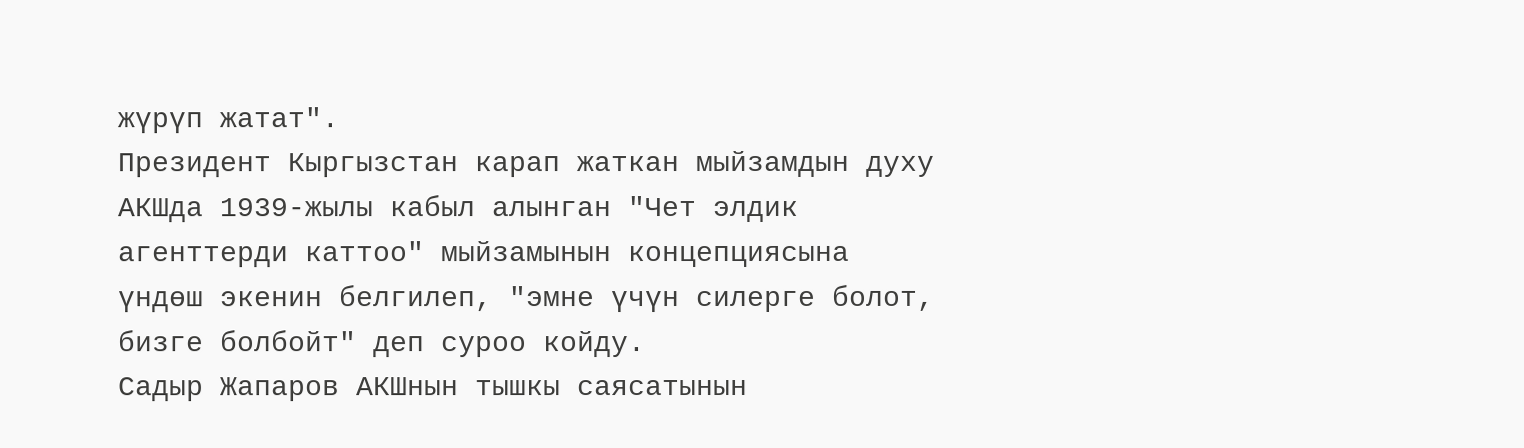жүрүп жатат".
Президент Кыргызстан карап жаткан мыйзамдын духу АКШда 1939-жылы кабыл алынган "Чет элдик агенттерди каттоо" мыйзамынын концепциясына үндөш экенин белгилеп, "эмне үчүн силерге болот, бизге болбойт" деп суроо койду.
Садыр Жапаров АКШнын тышкы саясатынын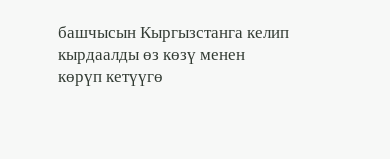башчысын Кыргызстанга келип кырдаалды өз көзү менен көрүп кетүүгө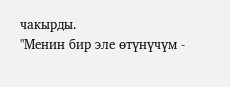чакырды.
"Менин бир эле өтүнүчүм -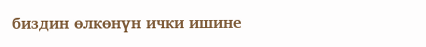биздин өлкөнүн ички ишине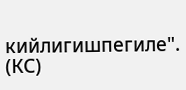кийлигишпегиле". (КС)